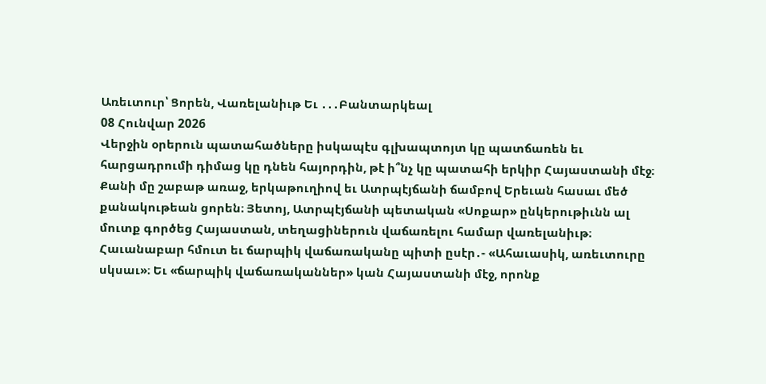Առեւտուր՝ Ցորեն, Վառելանիւթ Եւ ․․․Բանտարկեալ
08 Հունվար 2026
Վերջին օրերուն պատահածները իսկապէս գլխապտոյտ կը պատճառեն եւ հարցադրումի դիմաց կը դնեն հայորդին, թէ ի՞նչ կը պատահի երկիր Հայաստանի մէջ։
Քանի մը շաբաթ առաջ, երկաթուղիով եւ Ատրպէյճանի ճամբով Երեւան հասաւ մեծ քանակութեան ցորեն։ Յետոյ, Ատրպէյճանի պետական «Սոքար» ընկերութիւնն ալ մուտք գործեց Հայաստան, տեղացիներուն վաճառելու համար վառելանիւթ։ Հաւանաբար հմուտ եւ ճարպիկ վաճառականը պիտի ըսէր․- «Ահաւասիկ, առեւտուրը սկսաւ»։ Եւ «ճարպիկ վաճառականներ» կան Հայաստանի մէջ, որոնք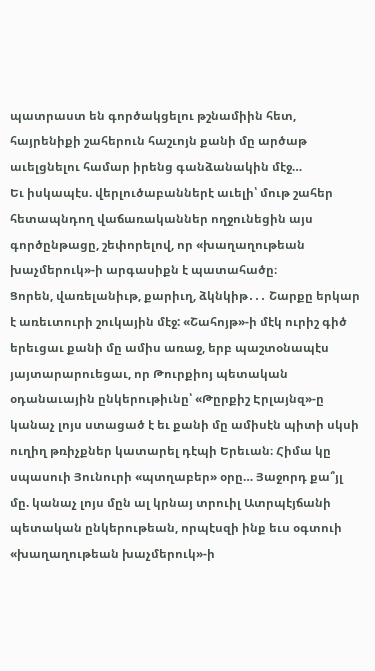պատրաստ են գործակցելու թշնամիին հետ, հայրենիքի շահերուն հաշւոյն քանի մը արծաթ աւելցնելու համար իրենց գանձանակին մէջ…
Եւ իսկապէս. վերլուծաբաններէ աւելի՝ մութ շահեր հետապնդող վաճառականներ ողջունեցին այս գործընթացը, շեփորելով, որ «խաղաղութեան խաչմերուկ»-ի արգասիքն է պատահածը։
Ցորեն, վառելանիւթ, քարիւղ, ձկնկիթ․․․ Շարքը երկար է առեւտուրի շուկային մէջ: «Շահոյթ»-ի մէկ ուրիշ գիծ երեւցաւ քանի մը ամիս առաջ, երբ պաշտօնապէս յայտարարուեցաւ, որ Թուրքիոյ պետական օդանաւային ընկերութիւնը՝ «Թըրքիշ Էրլայնզ»-ը կանաչ լոյս ստացած է եւ քանի մը ամիսէն պիտի սկսի ուղիղ թռիչքներ կատարել դէպի Երեւան։ Հիմա կը սպասուի Յունուրի «պտղաբեր» օրը… Յաջորդ քա՞յլ մը. կանաչ լոյս մըն ալ կրնայ տրուիլ Ատրպէյճանի պետական ընկերութեան, որպէսզի ինք եւս օգտուի «խաղաղութեան խաչմերուկ»-ի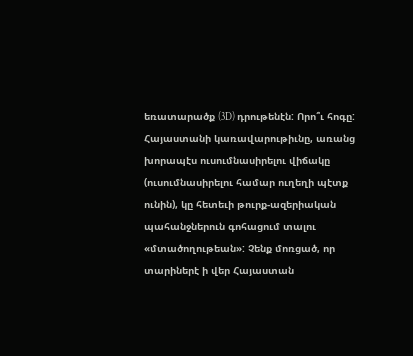եռատարածք (3D) դրութենէն: Որո՞ւ հոգը:
Հայաստանի կառավարութիւնը, առանց խորապէս ուսումնասիրելու վիճակը (ուսումնասիրելու համար ուղեղի պէտք ունին), կը հետեւի թուրք-ազերիական պահանջներուն գոհացում տալու «մտածողութեան»: Չենք մոռցած, որ տարիներէ ի վեր Հայաստան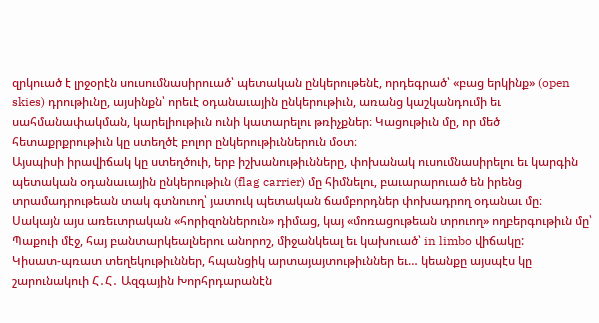զրկուած է լրջօրէն սուսումնասիրուած՝ պետական ընկերութենէ, որդեգրած՝ «բաց երկինք» (open skies) դրութիւնը, այսինքն՝ որեւէ օդանաւային ընկերութիւն, առանց կաշկանդումի եւ սահմանափակման, կարելիութիւն ունի կատարելու թռիչքներ։ Կացութիւն մը, որ մեծ հետաքրքրութիւն կը ստեղծէ բոլոր ընկերութիւններուն մօտ։
Այսպիսի իրավիճակ կը ստեղծուի, երբ իշխանութիւնները, փոխանակ ուսումնասիրելու եւ կարգին պետական օդանաւային ընկերութիւն (flag carrier) մը հիմնելու, բաւարարուած են իրենց տրամադրութեան տակ գտնուող՝ յատուկ պետական ճամբորդներ փոխադրող օդանաւ մը։
Սակայն այս առեւտրական «հորիզոններուն» դիմաց, կայ «մոռացութեան տրուող» ողբերգութիւն մը՝ Պաքուի մէջ, հայ բանտարկեալներու անորոշ, միջանկեալ եւ կախուած՝ in limbo վիճակը:
Կիսատ-պռատ տեղեկութիւններ, հպանցիկ արտայայտութիւններ եւ… կեանքը այսպէս կը շարունակուի Հ․Հ․ Ազգային Խորհրդարանէն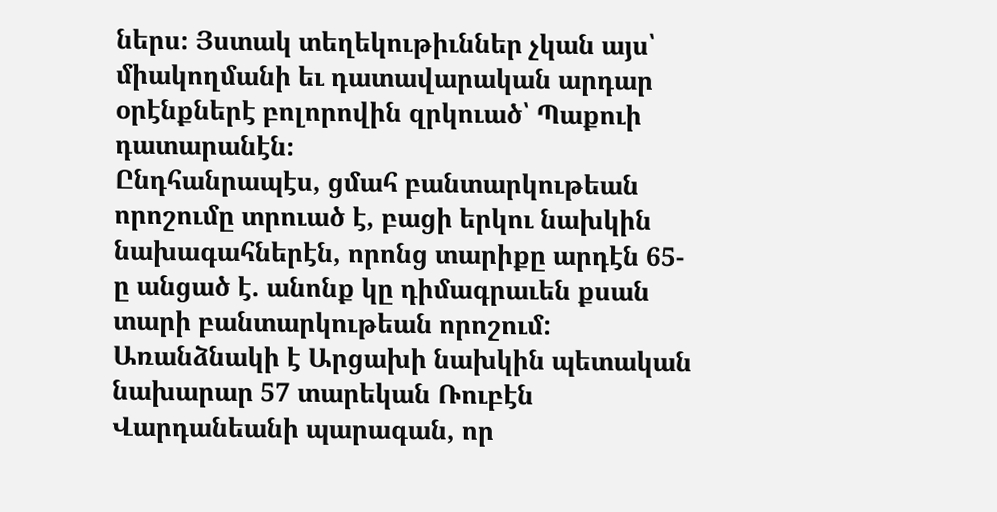ներս։ Յստակ տեղեկութիւններ չկան այս՝ միակողմանի եւ դատավարական արդար օրէնքներէ բոլորովին զրկուած՝ Պաքուի դատարանէն։
Ընդհանրապէս, ցմահ բանտարկութեան որոշումը տրուած է, բացի երկու նախկին նախագահներէն, որոնց տարիքը արդէն 65-ը անցած է. անոնք կը դիմագրաւեն քսան տարի բանտարկութեան որոշում:
Առանձնակի է Արցախի նախկին պետական նախարար 57 տարեկան Ռուբէն Վարդանեանի պարագան, որ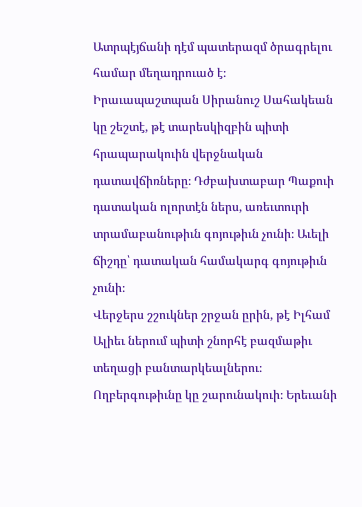Ատրպէյճանի դէմ պատերազմ ծրագրելու համար մեղադրուած է։
Իրաւապաշտպան Սիրանուշ Սահակեան կը շեշտէ, թէ տարեսկիզբին պիտի հրապարակուին վերջնական դատավճիռները։ Դժբախտաբար Պաքուի դատական ոլորտէն ներս, առեւտուրի տրամաբանութիւն գոյութիւն չունի։ Աւելի ճիշդը՝ դատական համակարգ գոյութիւն չունի։
Վերջերս շշուկներ շրջան ըրին, թէ Իլհամ Ալիեւ ներում պիտի շնորհէ բազմաթիւ տեղացի բանտարկեալներու։ Ողբերգութիւնը կը շարունակուի։ Երեւանի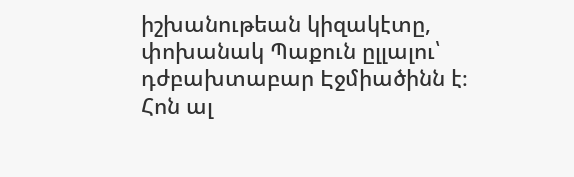իշխանութեան կիզակէտը, փոխանակ Պաքուն ըլլալու՝ դժբախտաբար Էջմիածինն է։ Հոն ալ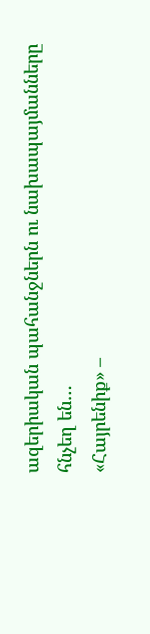ազերիական պահանջներն ու նախապայմանները հնչեղ են…
«Հայրենիք» –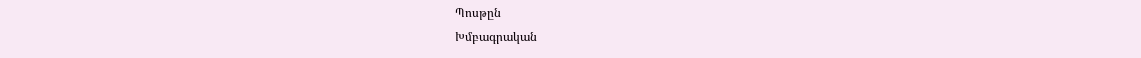Պոսթըն
Խմբագրական